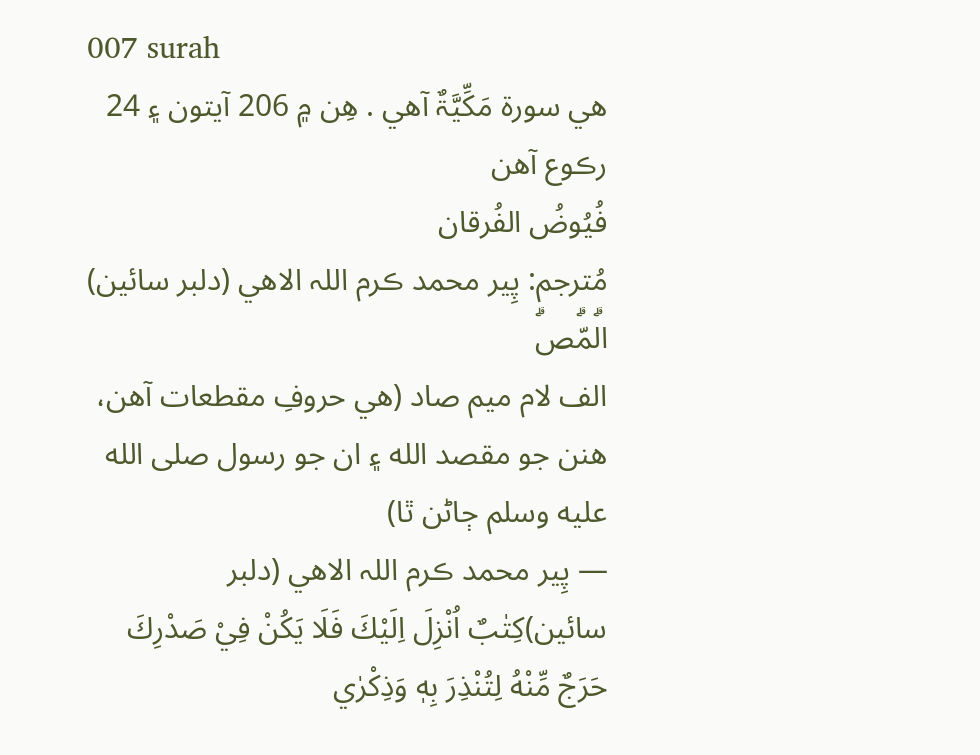007 surah
ھي سورة مَکِّیَّۃٌ آھي . ھِن ۾ 206 آيتون ۽ 24 رڪوع آھن
فُيُوضُ الفُرقان
مُترجم: پِير محمد ڪرم اللہ الاھي (دلبر سائين)
الۗمّۗصۗ
الف لام ميم صاد (هي حروفِ مقطعات آهن، هنن جو مقصد الله ۽ ان جو رسول صلى الله عليه وسلم ڄاڻن ٿا)
— پِير محمد ڪرم اللہ الاھي (دلبر سائين)كِتٰبٌ اُنْزِلَ اِلَيْكَ فَلَا يَكُنْ فِيْ صَدْرِكَ حَرَجٌ مِّنْهُ لِتُنْذِرَ بِهٖ وَذِكْرٰي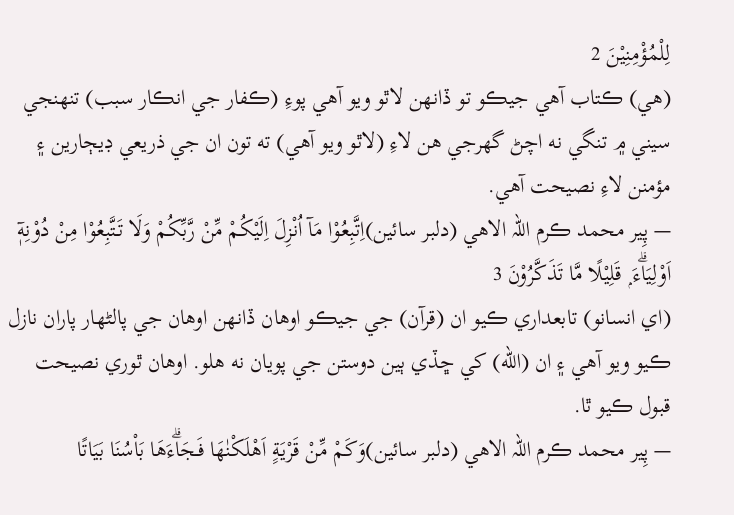لِلْمُؤْمِنِيْنَ 2
(هي) ڪتاب آهي جيڪو تو ڏانهن لاٿو ويو آهي پوءِ (ڪفار جي انڪار سبب) تنهنجي سيني ۾ تنگي نه اچڻ گهرجي هن لاءِ (لاٿو ويو آهي) ته تون ان جي ذريعي ڊيڄارين ۽ مؤمنن لاءِ نصيحت آهي.
— پِير محمد ڪرم اللہ الاھي (دلبر سائين)اِتَّبِعُوْا مَآ اُنْزِلَ اِلَيْكُمْ مِّنْ رَّبِّكُمْ وَلَا تَتَّبِعُوْا مِنْ دُوْنِهٖٓ اَوْلِيَاۗءَ ۭ قَلِيْلًا مَّا تَذَكَّرُوْنَ 3
(اي انسانو) تابعداري ڪيو ان (قرآن) جي جيڪو اوهان ڏانهن اوهان جي پالڻهار پاران نازل ڪيو ويو آهي ۽ ان (الله) کي ڇڏي ٻين دوستن جي پويان نه هلو. اوهان ٿوري نصيحت قبول ڪيو ٿا.
— پِير محمد ڪرم اللہ الاھي (دلبر سائين)وَكَمْ مِّنْ قَرْيَةٍ اَهْلَكْنٰهَا فَـجَاۗءَهَا بَاْسُنَا بَيَاتًا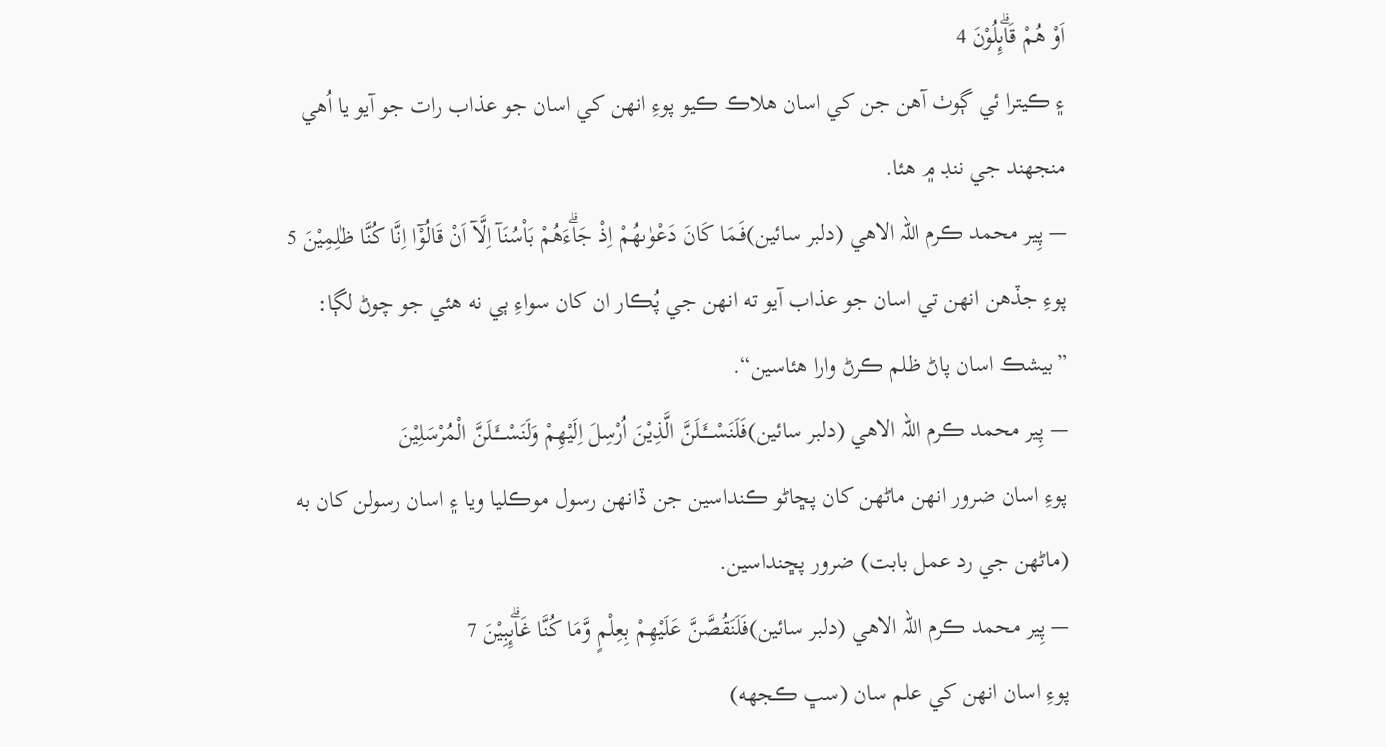اَوْ هُمْ قَاۗىِٕلُوْنَ 4
۽ ڪيترا ئي ڳوٺ آهن جن کي اسان هلاڪ ڪيو پوءِ انهن کي اسان جو عذاب رات جو آيو يا اُهي منجهند جي ننڊ ۾ هئا.
— پِير محمد ڪرم اللہ الاھي (دلبر سائين)فَـمَا كَانَ دَعْوٰىهُمْ اِذْ جَاۗءَهُمْ بَاْسُنَآ اِلَّآ اَنْ قَالُوْٓا اِنَّا كُنَّا ظٰلِمِيْنَ 5
پوءِ جڏهن انهن تي اسان جو عذاب آيو ته انهن جي پُڪار ان کان سواءِ ٻي نه هئي جو چوڻ لڳا: ”بيشڪ اسان پاڻ ظلم ڪرڻ وارا هئاسين“.
— پِير محمد ڪرم اللہ الاھي (دلبر سائين)فَلَنَسْــــَٔـلَنَّ الَّذِيْنَ اُرْسِلَ اِلَيْهِمْ وَلَنَسْــــَٔـلَنَّ الْمُرْسَلِيْنَ
پوءِ اسان ضرور انهن ماڻهن کان پڇاڻو ڪنداسين جن ڏانهن رسول موڪليا ويا ۽ اسان رسولن کان به (ماڻهن جي رد عمل بابت) ضرور پڇنداسين.
— پِير محمد ڪرم اللہ الاھي (دلبر سائين)فَلَنَقُصَّنَّ عَلَيْهِمْ بِعِلْمٍ وَّمَا كُنَّا غَاۗىِٕبِيْنَ 7
پوءِ اسان انهن کي علم سان (سڀ ڪجھه)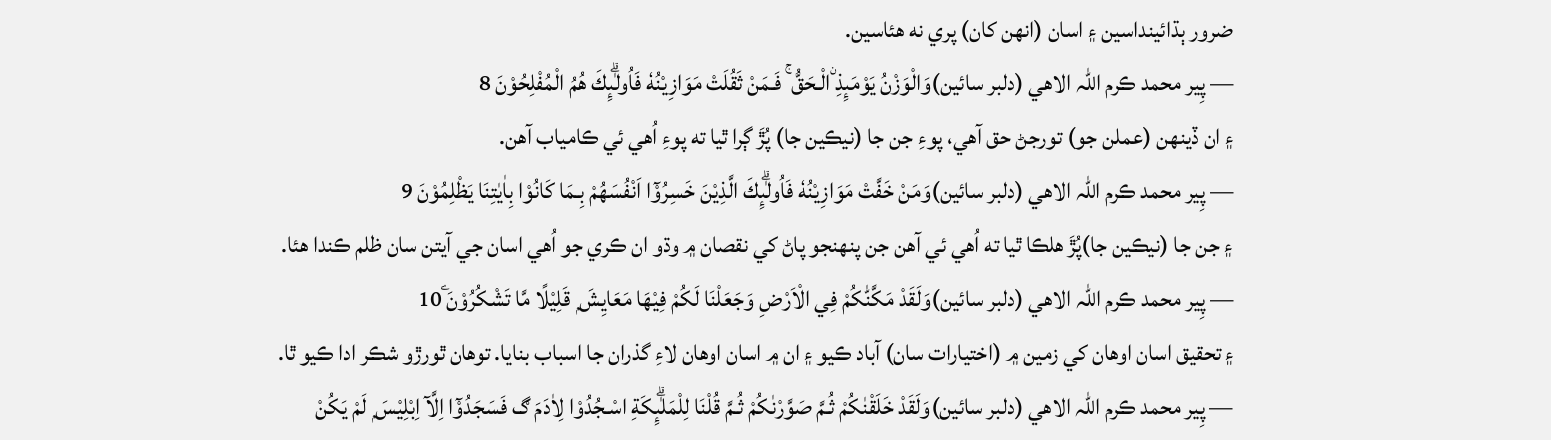ضرور ٻڌائينداسين ۽ اسان (انهن کان) پري نه هئاسين.
— پِير محمد ڪرم اللہ الاھي (دلبر سائين)وَالْوَزْنُ يَوْمَىِٕذِ ۨالْـحَقُّ ۚ فَـمَنْ ثَقُلَتْ مَوَازِيْنُهٗ فَاُولٰۗىِٕكَ هُمُ الْمُفْلِحُوْنَ 8
۽ ان ڏينهن (عملن جو) تورجڻ حق آهي، پوءِ جن جا (نيڪين جا) پُڙَ ڳرا ٿيا ته پوءِ اُهي ئي ڪامياب آهن.
— پِير محمد ڪرم اللہ الاھي (دلبر سائين)وَمَنْ خَفَّتْ مَوَازِيْنُهٗ فَاُولٰۗىِٕكَ الَّذِيْنَ خَسِرُوْٓا اَنْفُسَهُمْ بِـمَا كَانُوْا بِاٰيٰتِنَا يَظْلِمُوْنَ 9
۽ جن جا (نيڪين جا)پُڙَ هلڪا ٿيا ته اُهي ئي آهن جن پنهنجو پاڻ کي نقصان ۾ وڌو ان ڪري جو اُهي اسان جي آيتن سان ظلم ڪندا هئا.
— پِير محمد ڪرم اللہ الاھي (دلبر سائين)وَلَقَدْ مَكَّنّٰكُمْ فِي الْاَرْضِ وَجَعَلْنَا لَكُمْ فِيْهَا مَعَايِشَ ۭ قَلِيْلًا مَّا تَشْكُرُوْنَ ۧ10
۽ تحقيق اسان اوهان کي زمين ۾ (اختيارات سان) آباد ڪيو ۽ ان ۾ اسان اوهان لاءِ گذران جا اسباب بنايا. توهان ٿورڙو شڪر ادا ڪيو ٿا.
— پِير محمد ڪرم اللہ الاھي (دلبر سائين)وَلَقَدْ خَلَقْنٰكُمْ ثُـمَّ صَوَّرْنٰكُمْ ثُـمَّ قُلْنَا لِلْمَلٰۗىِٕكَةِ اسْـجُدُوْا لِاٰدَمَ ڰ فَسَجَدُوْٓا اِلَّآ اِبْلِيْسَ ۭ لَمْ يَكُنْ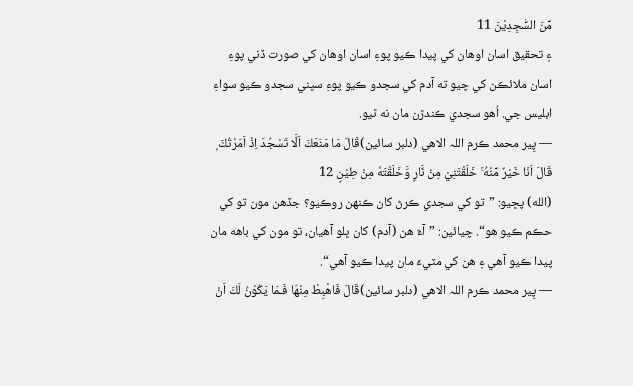مِّنَ السّٰجِدِيْنَ 11
۽ تحقيق اسان اوهان کي پيدا ڪيو پوءِ اسان اوهان کي صورت ڏني پوءِ اسان ملائڪن کي چيو ته آدم کي سجدو ڪيو پوءِ سڀني سجدو ڪيو سواءِ ابليس جي. اُهو سجدي ڪندڙن مان نه ٿيو.
— پِير محمد ڪرم اللہ الاھي (دلبر سائين)قَالَ مَا مَنَعَكَ اَلَّا تَسْجُدَ اِذْ اَمَرْتُكَ ۭ قَالَ اَنَا خَيْرٌ مِّنْهُ ۚ خَلَقْتَنِيْ مِنْ نَّارٍ وَّخَلَقْتَهٗ مِنْ طِيْنٍ 12
(الله) پڇيو: ”تو کي سجدي ڪرڻ کان ڪنهن روڪيو؟ جڏهن مون تو کي حڪم ڪيو هو“. چيائين: ”آءٌ هن (آدم) کان ڀلو آهيان، تو مون کي باهه مان پيدا ڪيو آهي ۽ هن کي مٽيءَ مان پيدا ڪيو آهي“.
— پِير محمد ڪرم اللہ الاھي (دلبر سائين)قَالَ فَاهْبِطْ مِنْهَا فَـمَا يَكُوْنُ لَكَ اَنْ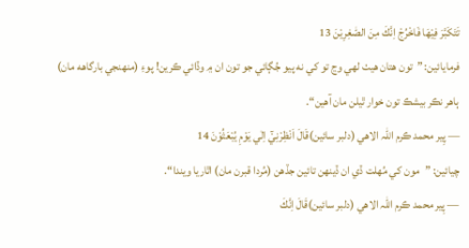تَتَكَبَّرَ فِيْهَا فَاخْرُجْ اِنَّكَ مِنَ الصّٰغِرِيْنَ 13
فرمايائين: ”تون هتان هيٺ لهي وڃ تو کي نه پيو جُڳائي جو تون ان ۾ وڏائي ڪرين! پوءِ (منهنجي بارگاهه مان) ٻاهر نڪر بيشڪ تون خوار ٿيلن مان آهين“.
— پِير محمد ڪرم اللہ الاھي (دلبر سائين)قَالَ اَنْظِرْنِيْٓ اِلٰي يَوْمِ يُبْعَثُوْنَ 14
چيائين: ”مون کي مُهلت ڏي ان ڏينهن تائين جڏهن (مُردا قبرن مان) اٿاريا ويندا“.
— پِير محمد ڪرم اللہ الاھي (دلبر سائين)قَالَ اِنَّكَ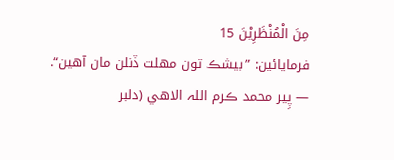مِنَ الْمُنْظَرِيْنَ 15
فرمايائين: ”بيشڪ تون مهلت ڏنلن مان آهين“.
— پِير محمد ڪرم اللہ الاھي (دلبر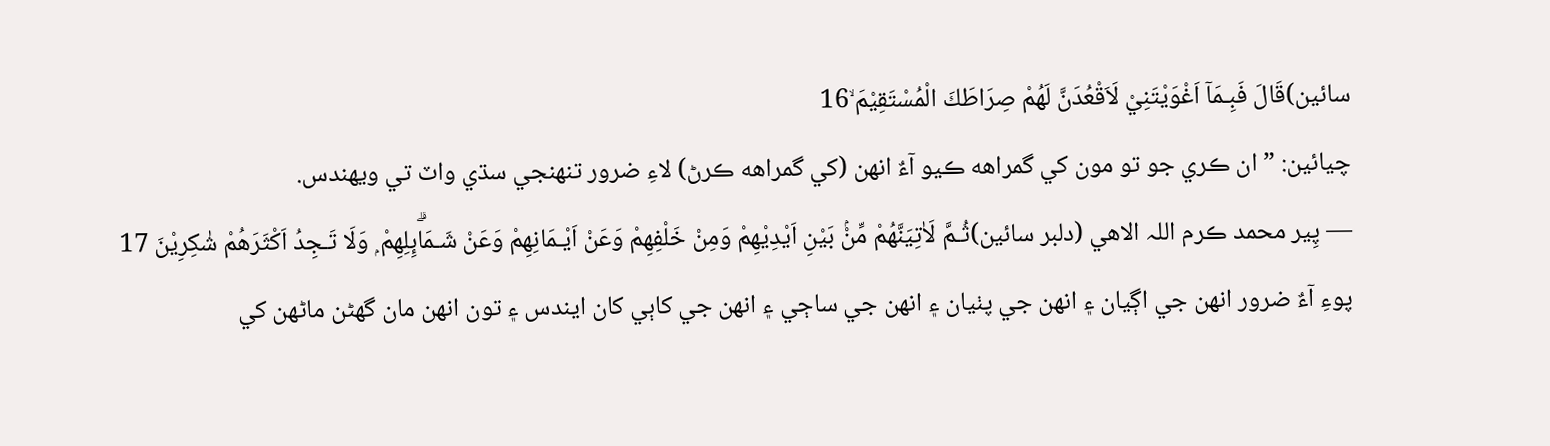سائين)قَالَ فَبِـمَآ اَغْوَيْتَنِيْ لَاَقْعُدَنَّ لَهُمْ صِرَاطَكَ الْمُسْتَقِيْمَ ۙ16
چيائين: ”ان ڪري جو تو مون کي گمراهه ڪيو آءٌ انهن (کي گمراهه ڪرڻ) لاءِ ضرور تنهنجي سڌي واٽ تي ويهندس.
— پِير محمد ڪرم اللہ الاھي (دلبر سائين)ثُـمَّ لَاٰتِيَنَّهُمْ مِّنْۢ بَيْنِ اَيْدِيْهِمْ وَمِنْ خَلْفِهِمْ وَعَنْ اَيْـمَانِهِمْ وَعَنْ شَـمَاۗىِٕلِهِمْ ۭ وَلَا تَـجِدُ اَكْثَرَهُمْ شٰكِرِيْنَ 17
پوءِ آءٌ ضرور انهن جي اڳيان ۽ انهن جي پٺيان ۽ انهن جي ساڄي ۽ انهن جي کاٻي کان ايندس ۽ تون انهن مان گھڻن ماڻهن کي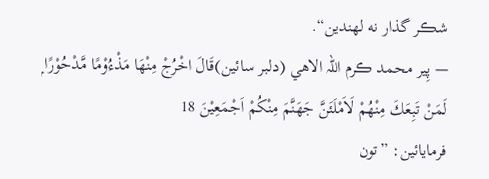شڪر گذار نه لهندين“.
— پِير محمد ڪرم اللہ الاھي (دلبر سائين)قَالَ اخْرُجْ مِنْهَا مَذْءُوْمًا مَّدْحُوْرًا ۭ لَمَنْ تَبِعَكَ مِنْهُمْ لَاَمْلَئَنَّ جَهَنَّمَ مِنْكُمْ اَجْمَعِيْنَ 18
فرمايائين: ”تون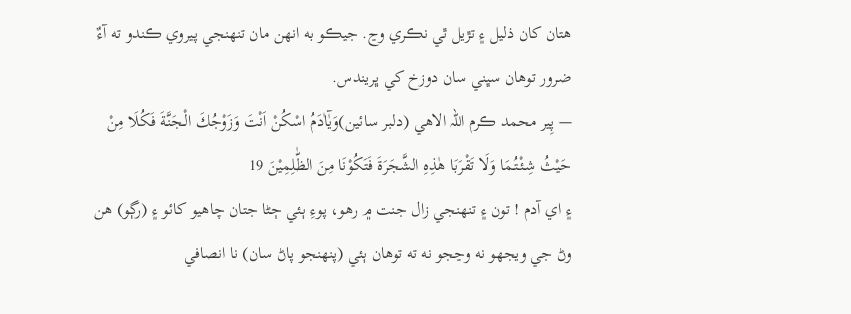هتان کان ذليل ۽ تڙيل ٿي نڪري وڃ. جيڪو به انهن مان تنهنجي پيروي ڪندو ته آءٌ ضرور توهان سڀني سان دوزخ کي ڀريندس.
— پِير محمد ڪرم اللہ الاھي (دلبر سائين)وَيٰٓاٰدَمُ اسْكُنْ اَنْتَ وَزَوْجُكَ الْـجَنَّةَ فَكُلَا مِنْ حَيْثُ شِـئْتُـمَا وَلَا تَقْرَبَا هٰذِهِ الشَّجَرَةَ فَتَكُوْنَا مِنَ الظّٰلِمِيْنَ 19
۽ اي آدم ! تون ۽ تنهنجي زال جنت ۾ رهو، پوءِ ٻئي ڄڻا جتان چاهيو کائو ۽ (رڳو) هن وڻ جي ويجهو نه وڃجو نه ته توهان ٻئي (پنهنجو پاڻ سان) نا انصافي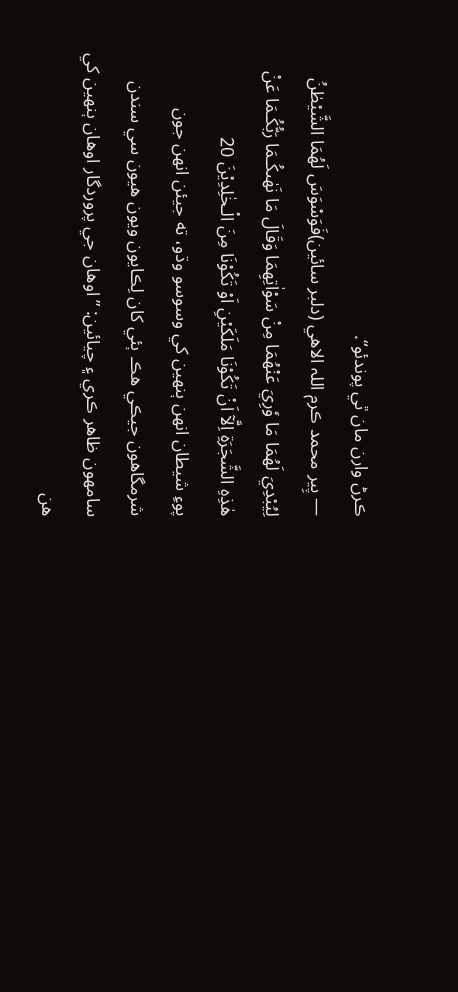ڪرڻ وارن مان ٿي پوندئو“.
— پِير محمد ڪرم اللہ الاھي (دلبر سائين)فَوَسْوَسَ لَهُمَا الشَّيْطٰنُ لِيُبْدِيَ لَهُمَا مَا وٗرِيَ عَنْهُمَا مِنْ سَوْاٰتِهِمَا وَقَالَ مَا نَهٰىكُـمَا رَبُّكُـمَا عَنْ هٰذِهِ الشَّجَرَةِ اِلَّآ اَنْ تَكُوْنَا مَلَكَيْنِ اَوْ تَكُوْنَا مِنَ الْـخٰلِدِيْنَ 20
پوءِ شيطان انهن ٻنهين کي وسوسو وڌو، ته جيئن انهن جون شرمگاهون جيڪي هڪ ٻئي کان لِڪايون ويون هيون سي سندن سامهون ظاهر ڪري ۽ چيائين: ”اوهان جي پروردگار اوهان ٻنهين کي هن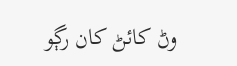وڻ کائڻ کان رڳو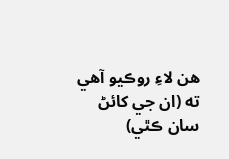هن لاءِ روڪيو آهي ته (ان جي کائڻ سان ڪٿي)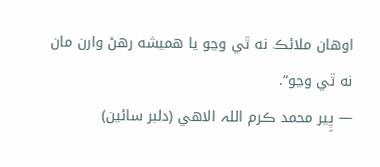اوهان ملائڪ نه ٿي وڃو يا هميشه رهڻ وارن مان نه ٿي وڃو“.
— پِير محمد ڪرم اللہ الاھي (دلبر سائين)